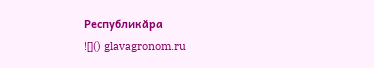Республикӑра
![]() glavagronom.ru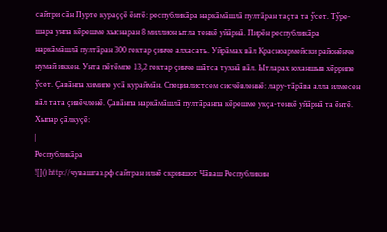сайтри сӑн Пурте кураҫҫӗ ӗнтӗ: республикӑра наркӑмӑшлӑ пултӑран таҫта та ӳсет. Тӳре-шара унпа кӗрешме хыснаран 8 миллион ытла тенкӗ уйӑрнӑ. Пирӗн республикӑра наркӑмӑшлӑ пултӑран 300 гектар ҫинче алхасать. Уйрӑмах вӑл Красноармейски районӗнче нумай иккен. Унта пӗтӗмпе 13,2 гектар ҫинче шӑтса тухнӑ вӑл. Ытларах юханшыв хӗррипе ӳсет. Ҫавӑнпа химипе усӑ кураймӑн. Специалистсем сисчӗвленнӗ: лару-тӑрӑва алла илмесен вӑл тата ҫивӗчленӗ. Ҫавӑнпа наркӑмӑшлӑ пултӑранпа кӗрешме укҫа-тенкӗ уйӑрнӑ та ӗнтӗ. Хыпар ҫӑлкуҫӗ:
|
Республикӑра
![]() http://чувашгаз.рф сайтран илнӗ скриншот Чӑваш Республикин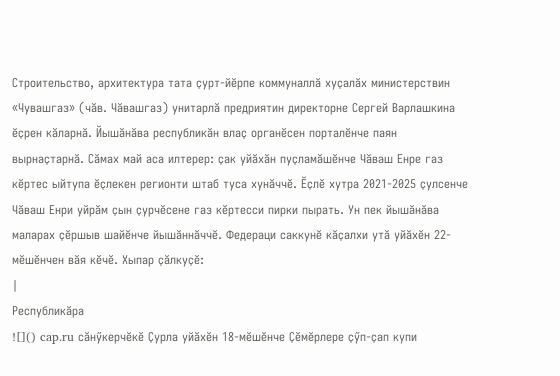Строительство, архитектура тата ҫурт-йӗрпе коммуналлӑ хуҫалӑх министерствин «Чувашгаз» (чӑв. Чӑвашгаз) унитарлӑ предриятин директорне Сергей Варлашкина ӗҫрен кӑларнӑ. Йышӑнӑва республикӑн влаҫ органӗсен порталӗнче паян вырнаҫтарнӑ. Сӑмах май аса илтерер: ҫак уйӑхӑн пуҫламӑшӗнче Чӑваш Енре газ кӗртес ыйтупа ӗҫлекен регионти штаб туса хунӑччӗ. Ӗҫлӗ хутра 2021-2025 ҫулсенче Чӑваш Енри уйрӑм ҫын ҫурчӗсене газ кӗртесси пирки пырать. Ун пек йышӑнӑва маларах ҫӗршыв шайӗнче йышӑннӑччӗ. Федераци саккунӗ кӑҫалхи утӑ уйӑхӗн 22-мӗшӗнчен вӑя кӗчӗ. Хыпар ҫӑлкуҫӗ:
|
Республикӑра
![]() cap.ru сӑнӳкерчӗкӗ Ҫурла уйӑхӗн 18-мӗшӗнче Ҫӗмӗрлере ҫӳп-ҫап купи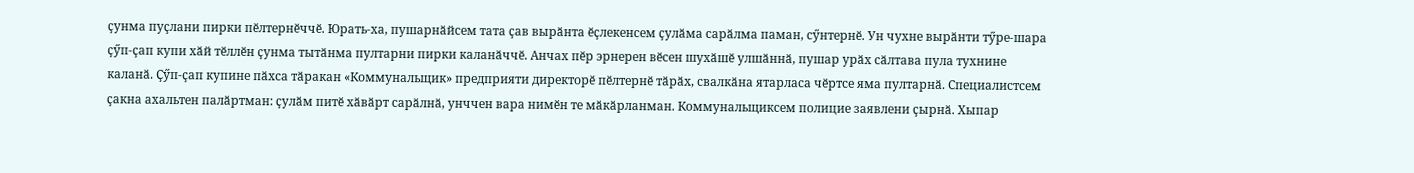ҫунма пуҫлани пирки пӗлтернӗччӗ. Юрать-ха, пушарнӑйсем тата ҫав вырӑнта ӗҫлекенсем ҫулӑма сарӑлма паман, сӳнтернӗ. Ун чухне вырӑнти тӳре-шара ҫӳп-ҫап купи хӑй тӗллӗн ҫунма тытӑнма пултарни пирки каланӑччӗ. Анчах пӗр эрнерен вӗсен шухӑшӗ улшӑннӑ, пушар урӑх сӑлтава пула тухнине каланӑ. Ҫӳп-ҫап купине пӑхса тӑракан «Коммунальщик» предприяти директорӗ пӗлтернӗ тӑрӑх, свалкӑна ятарласа чӗртсе яма пултарнӑ. Специалистсем ҫакна ахальтен палӑртман: ҫулӑм питӗ хӑвӑрт сарӑлнӑ, унччен вара нимӗн те мӑкӑрланман. Коммунальщиксем полицие заявлени ҫырнӑ. Хыпар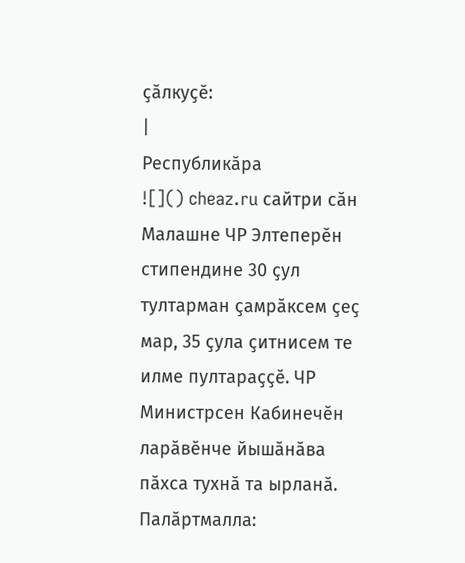ҫӑлкуҫӗ:
|
Республикӑра
![]() cheaz.ru сайтри сӑн Малашне ЧР Элтеперӗн стипендине 30 ҫул тултарман ҫамрӑксем ҫеҫ мар, 35 ҫула ҫитнисем те илме пултараҫҫӗ. ЧР Министрсен Кабинечӗн ларӑвӗнче йышӑнӑва пӑхса тухнӑ та ырланӑ. Палӑртмалла: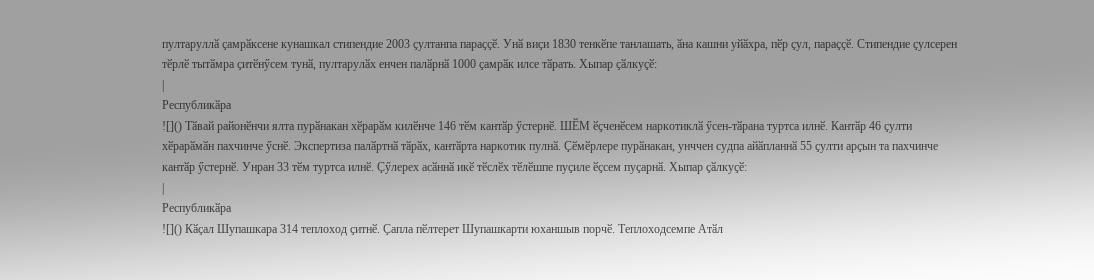пултаруллӑ ҫамрӑксене кунашкал стипендие 2003 ҫултанпа параҫҫӗ. Унӑ виҫи 1830 тенкӗпе танлашать, ӑна кашни уйӑхра, пӗр ҫул, параҫҫӗ. Стипендие ҫулсерен тӗрлӗ тытӑмра ҫитӗнӳсем тунӑ, пултарулӑх енчен палӑрнӑ 1000 ҫамрӑк илсе тӑрать. Хыпар ҫӑлкуҫӗ:
|
Республикӑра
![]() Тӑвай районӗнчи ялта пурӑнакан хӗрарӑм килӗнче 146 тӗм кантӑр ӳстернӗ. ШӖМ ӗҫченӗсем наркотиклӑ ӳсен-тӑрана туртса илнӗ. Кантӑр 46 ҫулти хӗрарӑмӑн пахчинче ӳснӗ. Экспертиза палӑртнӑ тӑрӑх, кантӑрта наркотик пулнӑ. Ҫӗмӗрлере пурӑнакан, унччен судпа айӑпланнӑ 55 ҫулти арҫын та пахчинче кантӑр ӳстернӗ. Унран 33 тӗм туртса илнӗ. Ҫӳлерех асӑннӑ икӗ тӗслӗх тӗлӗшпе пуҫиле ӗҫсем пуҫарнӑ. Хыпар ҫӑлкуҫӗ:
|
Республикӑра
![]() Кӑҫал Шупашкара 314 теплоход ҫитнӗ. Ҫапла пӗлтерет Шупашкарти юханшыв порчӗ. Теплоходсемпе Атӑл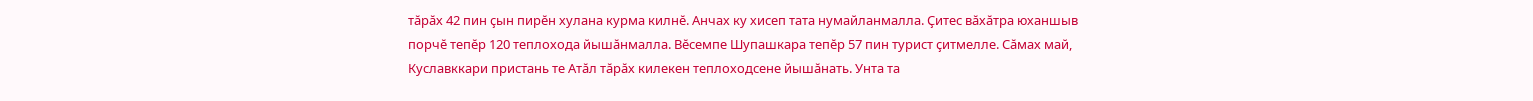тӑрӑх 42 пин ҫын пирӗн хулана курма килнӗ. Анчах ку хисеп тата нумайланмалла. Ҫитес вӑхӑтра юханшыв порчӗ тепӗр 120 теплохода йышӑнмалла. Вӗсемпе Шупашкара тепӗр 57 пин турист ҫитмелле. Сӑмах май, Куславккари пристань те Атӑл тӑрӑх килекен теплоходсене йышӑнать. Унта та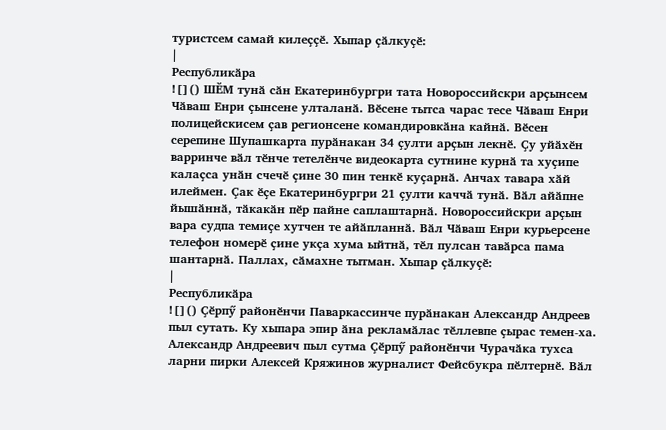туристсем самай килеҫҫӗ. Хыпар ҫӑлкуҫӗ:
|
Республикӑра
![]() ШӖМ тунӑ сӑн Екатеринбургри тата Новороссийскри арҫынсем Чӑваш Енри ҫынсене улталанӑ. Вӗсене тытса чарас тесе Чӑваш Енри полицейскисем ҫав регионсене командировкӑна кайнӑ. Вӗсен серепине Шупашкарта пурӑнакан 34 ҫулти арҫын лекнӗ. Ҫу уйӑхӗн варринче вӑл тӗнче тетелӗнче видеокарта сутнине курнӑ та хуҫипе калаҫса унӑн счечӗ ҫине 30 пин тенкӗ куҫарнӑ. Анчах тавара хӑй илеймен. Ҫак ӗҫе Екатеринбургри 21 ҫулти каччӑ тунӑ. Вӑл айӑпне йышӑннӑ, тӑкакӑн пӗр пайне саплаштарнӑ. Новороссийскри арҫын вара судпа темиҫе хутчен те айӑпланнӑ. Вӑл Чӑваш Енри курьерсене телефон номерӗ ҫине укҫа хума ыйтнӑ, тӗл пулсан тавӑрса пама шантарнӑ. Паллах, сӑмахне тытман. Хыпар ҫӑлкуҫӗ:
|
Республикӑра
![]() Ҫӗрпӳ районӗнчи Паваркассинче пурӑнакан Александр Андреев пыл сутать. Ку хыпара эпир ӑна рекламӑлас тӗллевпе ҫырас темен-ха. Александр Андреевич пыл сутма Ҫӗрпӳ районӗнчи Чурачӑка тухса ларни пирки Алексей Кряжинов журналист Фейсбукра пӗлтернӗ. Вӑл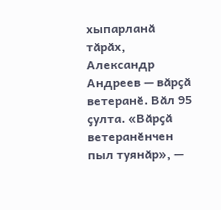хыпарланӑ тӑрӑх, Александр Андреев — вӑрҫӑ ветеранӗ. Вӑл 95 ҫулта. «Вӑрҫӑ ветеранӗнчен пыл туянӑр», —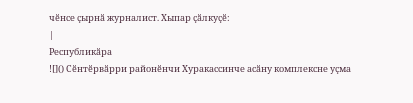чӗнсе ҫырнӑ журналист. Хыпар ҫӑлкуҫӗ:
|
Республикӑра
![]() Сӗнтӗрвӑрри районӗнчи Хуракассинче асӑну комплексне уҫма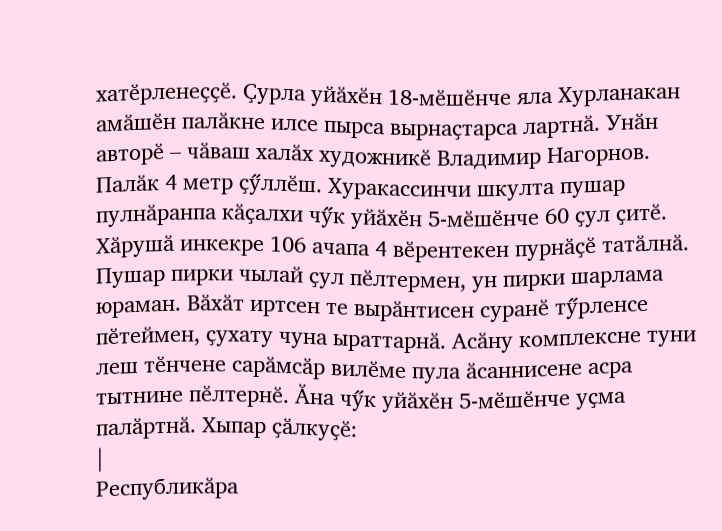хатӗрленеҫҫӗ. Ҫурла уйӑхӗн 18-мӗшӗнче яла Хурланакан амӑшӗн палӑкне илсе пырса вырнаҫтарса лартнӑ. Унӑн авторӗ – чӑваш халӑх художникӗ Владимир Нагорнов. Палӑк 4 метр ҫӳллӗш. Хуракассинчи шкулта пушар пулнӑранпа кӑҫалхи чӳк уйӑхӗн 5-мӗшӗнче 60 ҫул ҫитӗ. Хӑрушӑ инкекре 106 ачапа 4 вӗрентекен пурнӑҫӗ татӑлнӑ. Пушар пирки чылай ҫул пӗлтермен, ун пирки шарлама юраман. Вӑхӑт иртсен те вырӑнтисен суранӗ тӳрленсе пӗтеймен, ҫухату чуна ыраттарнӑ. Асӑну комплексне туни леш тӗнчене сарӑмсӑр вилӗме пула ӑсаннисене асра тытнине пӗлтернӗ. Ӑна чӳк уйӑхӗн 5-мӗшӗнче уҫма палӑртнӑ. Хыпар ҫӑлкуҫӗ:
|
Республикӑра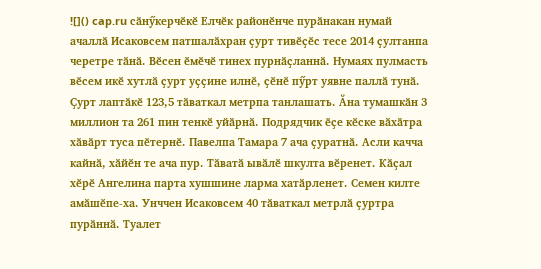![]() cap.ru сӑнӳкерчӗкӗ Елчӗк районӗнче пурӑнакан нумай ачаллӑ Исаковсем патшалӑхран ҫурт тивӗҫӗс тесе 2014 ҫултанпа черетре тӑнӑ. Вӗсен ӗмӗчӗ тинех пурнӑҫланнӑ. Нумаях пулмасть вӗсем икӗ хутлӑ ҫурт уҫҫине илнӗ, ҫӗнӗ пӳрт уявне паллӑ тунӑ. Ҫурт лаптӑкӗ 123,5 тӑваткал метрпа танлашать. Ӑна тумашкӑн 3 миллион та 261 пин тенкӗ уйӑрнӑ. Подрядчик ӗҫе кӗске вӑхӑтра хӑвӑрт туса пӗтернӗ. Павелпа Тамара 7 ача ҫуратнӑ. Асли качча кайнӑ, хӑйӗн те ача пур. Тӑватӑ ывӑлӗ шкулта вӗренет. Кӑҫал хӗрӗ Ангелина парта хушшине ларма хатӑрленет. Семен килте амӑшӗпе-ха. Унччен Исаковсем 40 тӑваткал метрлӑ ҫуртра пурӑннӑ. Туалет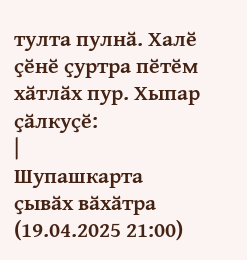тулта пулнӑ. Халӗ ҫӗнӗ ҫуртра пӗтӗм хӑтлӑх пур. Хыпар ҫӑлкуҫӗ:
|
Шупашкарта ҫывӑх вӑхӑтра (19.04.2025 21:00)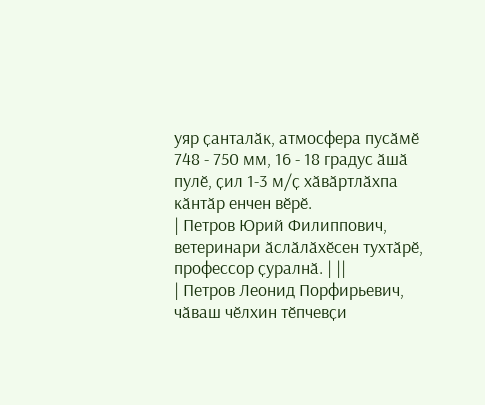уяр ҫанталӑк, атмосфера пусӑмӗ 748 - 750 мм, 16 - 18 градус ӑшӑ пулӗ, ҫил 1-3 м/ҫ хӑвӑртлӑхпа кӑнтӑр енчен вӗрӗ.
| Петров Юрий Филиппович, ветеринари ӑслӑлӑхӗсен тухтӑрӗ, профессор ҫуралнӑ. | ||
| Петров Леонид Порфирьевич, чӑваш чӗлхин тӗпчевҫи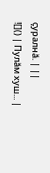ҫуралнӑ. | ||
![]() | Пулӑм хуш... |